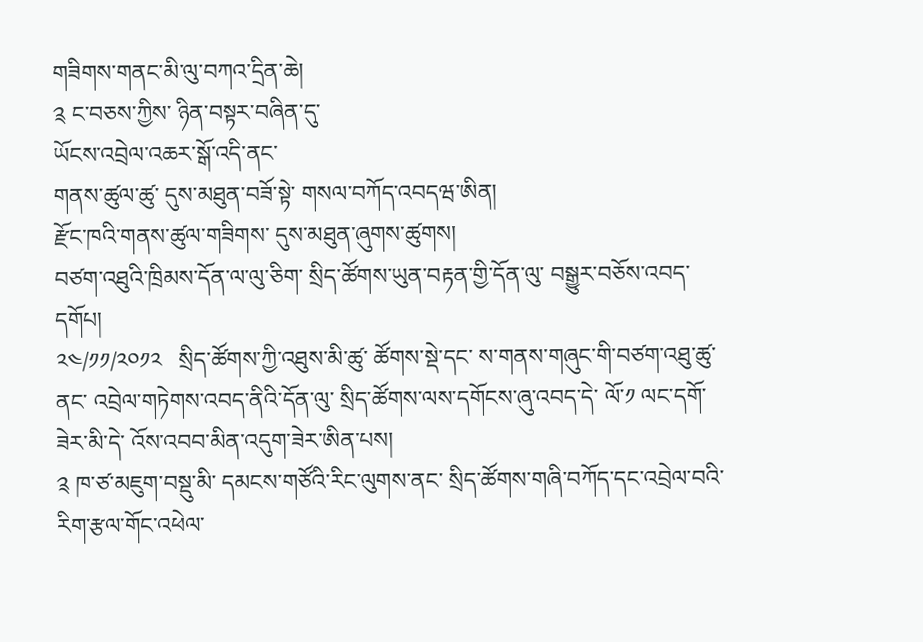གཟིགས་གནང་མི་ལུ་བཀའ་དྲིན་ཆེ།
༉ ང་བཅས་ཀྱིས་ ཉིན་བསྟར་བཞིན་དུ་
ཡོངས་འབྲེལ་འཆར་སྒོ་འདི་ནང་
གནས་ཚུལ་ཚུ་ དུས་མཐུན་བཟོ་སྟེ་ གསལ་བཀོད་འབདཝ་ཨིན།
རྫོང་ཁའི་གནས་ཚུལ་གཟིགས་ དུས་མཐུན་ཞུགས་ཚུགས།
བཙག་འཐུའི་ཁྲིམས་དོན་ལ་ལུ་ཅིག་ སྲིད་ཚོགས་ཡུན་བརྟན་གྱི་དོན་ལུ་ བསྒྱུར་བཅོས་འབད་དགོཔ།
༢༤/༡༡/༢༠༡༢   སྲིད་ཚོགས་ཀྱི་འཐུས་མི་ཚུ་ ཚོགས་སྡེ་དང་ ས་གནས་གཞུང་གི་བཙག་འཐུ་ཚུ་ནང་ འབྲེལ་གཏེགས་འབད་ནིའི་དོན་ལུ་ སྲིད་ཚོགས་ལས་དགོངས་ཞུ་འབད་དེ་ ལོ་༡ ལང་དགོ་ཟེར་མི་དེ་ འོས་འབབ་མིན་འདུག་ཟེར་ཨིན་པས།
༉ ཁ་ཙ་མཇུག་བསྡུ་མི་ དམངས་གཙོའི་རིང་ལུགས་ནང་ སྲིད་ཚོགས་གཞི་བཀོད་དང་འབྲེལ་བའི་ རིག་རྩལ་གོང་འཕེལ་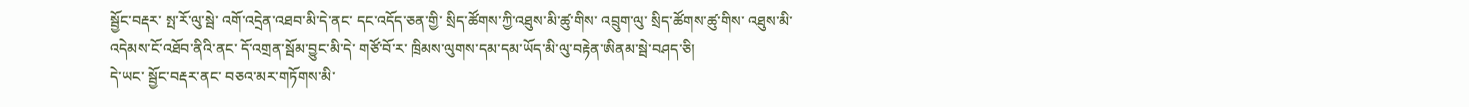སྦྱོང་བརྡར་ སྤ་རོ་ལུ་སྦེ་ འགོ་འདྲེན་འཐབ་མི་དེ་ནང་ དང་འདོད་ཅན་གྱི་ སྲིད་ཚོགས་ཀྱི་འཐུས་མི་ཚུ་གིས་ འབྲུག་ལུ་ སྲིད་ཚོགས་ཚུ་གིས་ འཐུས་མི་འདེམས་ངོ་འཐོབ་ནིའི་ནང་ དོ་འགྲན་སྦོམ་བྱུང་མི་དེ་ གཙོ་བོ་ར་ ཁྲིམས་ལུགས་དམ་དམ་ཡོད་མི་ལུ་བརྟེན་ཨིནམ་སྦེ་བཤད་ཅི།
དེ་ཡང་ སྦྱོང་བརྡར་ནང་ བཅའ་མར་གཏོགས་མི་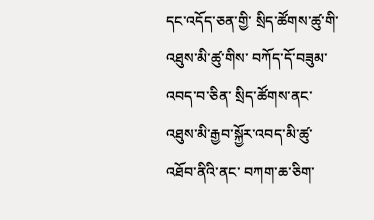དང་འདོད་ཅན་གྱི་ སྲིད་ཚོགས་ཚུ་གི་ འཐུས་མི་ཚུ་གིས་ བཀོད་དོ་བཟུམ་འབད་བ་ཅིན་ སྲིད་ཚོགས་ནང་ འཐུས་མི་རྒྱབ་སྐྱོར་འབད་མི་ཚུ་ འཐོབ་ནིའི་ནང་ བཀག་ཆ་ཅིག་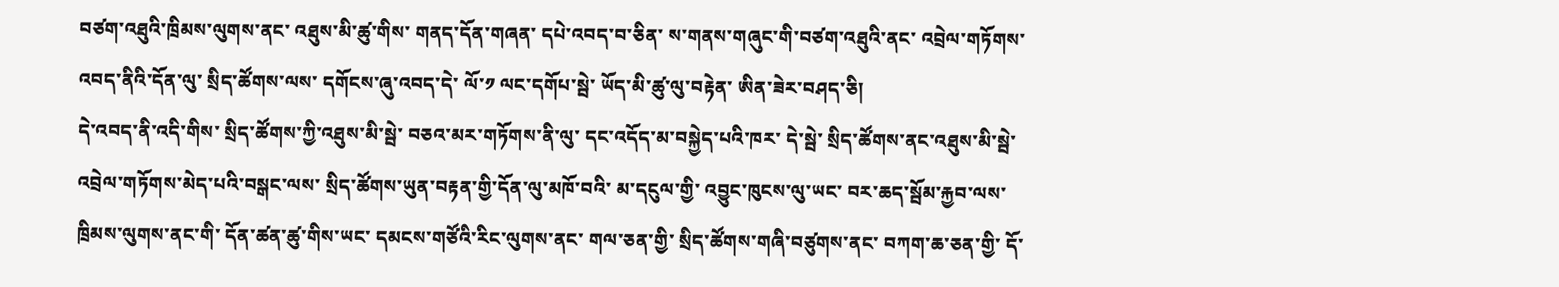བཙག་འཐུའི་ཁྲིམས་ལུགས་ནང་ འཐུས་མི་ཚུ་གིས་ གནད་དོན་གཞན་ དཔེ་འབད་བ་ཅིན་ ས་གནས་གཞུང་གི་བཙག་འཐུའི་ནང་ འབྲེལ་གཏོགས་འབད་ནིའི་དོན་ལུ་ སྲིད་ཚོགས་ལས་ དགོངས་ཞུ་འབད་དེ་ ལོ་༡ ལང་དགོཔ་སྦེ་ ཡོད་མི་ཚུ་ལུ་བརྟེན་ ཨིན་ཟེར་བཤད་ཅི།
དེ་འབད་ནི་འདི་གིས་ སྲིད་ཚོགས་ཀྱི་འཐུས་མི་སྦེ་ བཅའ་མར་གཏོགས་ནི་ལུ་ དང་འདོད་མ་བསྐྱེད་པའི་ཁར་ དེ་སྦེ་ སྲིད་ཚོགས་ནང་འཐུས་མི་སྦེ་ འབྲེལ་གཏོགས་མེད་པའི་བསྒང་ལས་ སྲིད་ཚོགས་ཡུན་བརྟན་གྱི་དོན་ལུ་མཁོ་བའི་ མ་དངུལ་གྱི་ འབྱུང་ཁུངས་ལུ་ཡང་ བར་ཆད་སྦོམ་རྐྱབ་ལས་ ཁྲིམས་ལུགས་ནང་གི་ དོན་ཚན་ཚུ་གིས་ཡང་ དམངས་གཙོའི་རིང་ལུགས་ནང་ གལ་ཅན་གྱི་ སྲིད་ཚོགས་གཞི་བཙུགས་ནང་ བཀག་ཆ་ཅན་གྱི་ དོ་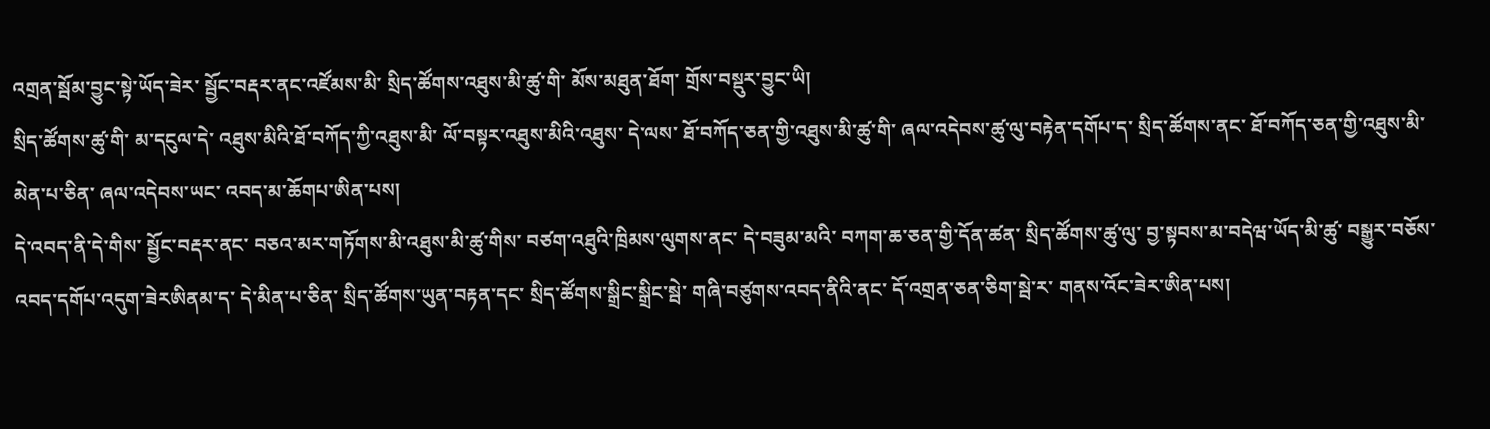འགྲན་སྦོམ་བྱུང་སྟེ་ཡོད་ཟེར་ སྦྱོང་བརྡར་ནང་འཛོམས་མི་ སྲིད་ཚོགས་འཐུས་མི་ཚུ་གི་ མོས་མཐུན་ཐོག་ གྲོས་བསྡུར་བྱུང་ཡི།
སྲིད་ཚོགས་ཚུ་གི་ མ་དངུལ་དེ་ འཐུས་མིའི་ཐོ་བཀོད་ཀྱི་འཐུས་མི་ ལོ་བསྟར་འཐུས་མིའི་འཐུས་ དེ་ལས་ ཐོ་བཀོད་ཅན་གྱི་འཐུས་མི་ཚུ་གི་ ཞལ་འདེབས་ཚུ་ལུ་བརྟེན་དགོཔ་ད་ སྲིད་ཚོགས་ནང་ ཐོ་བཀོད་ཅན་གྱི་འཐུས་མི་མེན་པ་ཅིན་ ཞལ་འདེབས་ཡང་ འབད་མ་ཆོགཔ་ཨིན་པས།
དེ་འབད་ནི་དེ་གིས་ སྦྱོང་བརྡར་ནང་ བཅའ་མར་གཏོགས་མི་འཐུས་མི་ཚུ་གིས་ བཙག་འཐུའི་ཁྲིམས་ལུགས་ནང་ དེ་བཟུམ་མའི་ བཀག་ཆ་ཅན་གྱི་དོན་ཚན་ སྲིད་ཚོགས་ཚུ་ལུ་ བྱ་སྟབས་མ་བདེཝ་ཡོད་མི་ཚུ་ བསྒྱུར་བཅོས་འབད་དགོཔ་འདུག་ཟེརཨིནམ་ད་ དེ་མིན་པ་ཅིན་ སྲིད་ཚོགས་ཡུན་བརྟན་དང་ སྲིད་ཚོགས་སྒྲིང་སྒྲིང་སྦེ་ གཞི་བཙུགས་འབད་ནིའི་ནང་ དོ་འགྲན་ཅན་ཅིག་སྦེ་ར་ གནས་འོང་ཟེར་ཨིན་པས།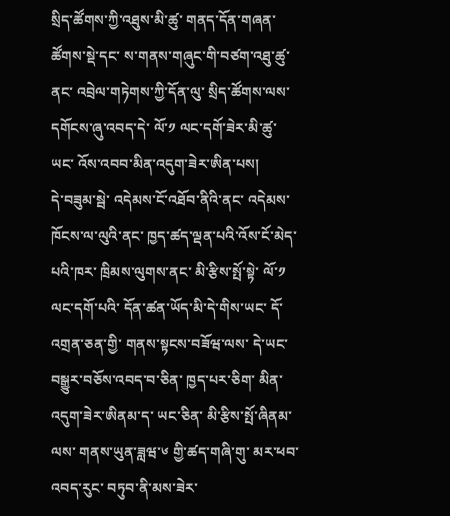སྲིད་ཚོགས་ཀྱི་འཐུས་མི་ཚུ་ གནད་དོན་གཞན་ ཚོགས་སྡེ་དང་ ས་གནས་གཞུང་གི་བཙག་འཐུ་ཚུ་ནང་ འབྲེལ་གཏེགས་ཀྱི་དོན་ལུ་ སྲིད་ཚོགས་ལས་དགོངས་ཞུ་འབད་དེ་ ལོ་༡ ལང་དགོ་ཟེར་མི་ཚུ་ཡང་ འོས་འབབ་མིན་འདུག་ཟེར་ཨིན་པས།
དེ་བཟུམ་སྦེ་ འདེམས་ངོ་འཐོབ་ནིའི་ནང་ འདེམས་ཁོངས་ལ་ལུའི་ནང་ ཁྱད་ཚད་ལྡན་པའི་འོས་ངོ་མེད་པའི་ཁར་ ཁྲིམས་ལུགས་ནང་ མི་རྩིས་སྤོ་སྟེ་ ལོ་༡ ལང་དགོ་པའི་ དོན་ཚན་ཡོད་མི་དེ་གིས་ཡང་ དོ་འགྲན་ཅན་གྱི་ གནས་སྟངས་བཟོཝ་ལས་ དེ་ཡང་བསྒྱུར་བཅོས་འབད་བ་ཅིན་ ཁྱད་པར་ཅིག་ མིན་འདུག་ཟེར་ཨིནམ་ད་ ཡང་ཅིན་ མི་རྩིས་སྤོ་ཞིནམ་ལས་ གནས་ཡུན་ཟླཝ་༦ གྱི་ཚད་གཞི་གུ་ མར་ཕབ་འབད་རུང་ བཏུབ་ནི་མས་ཟེར་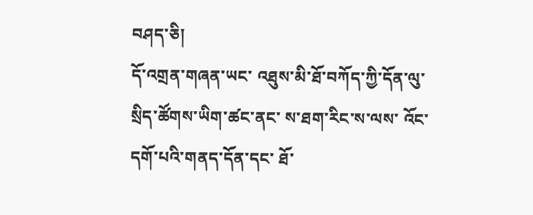བཤད་ཅི།
དོ་འགྲན་གཞན་ཡང་ འཐུས་མི་ཐོ་བཀོད་ཀྱི་དོན་ལུ་ སྲིད་ཚོགས་ཡིག་ཚང་ནང་ ས་ཐག་རིང་ས་ལས་ འོང་དགོ་པའི་གནད་དོན་དང་ ཐོ་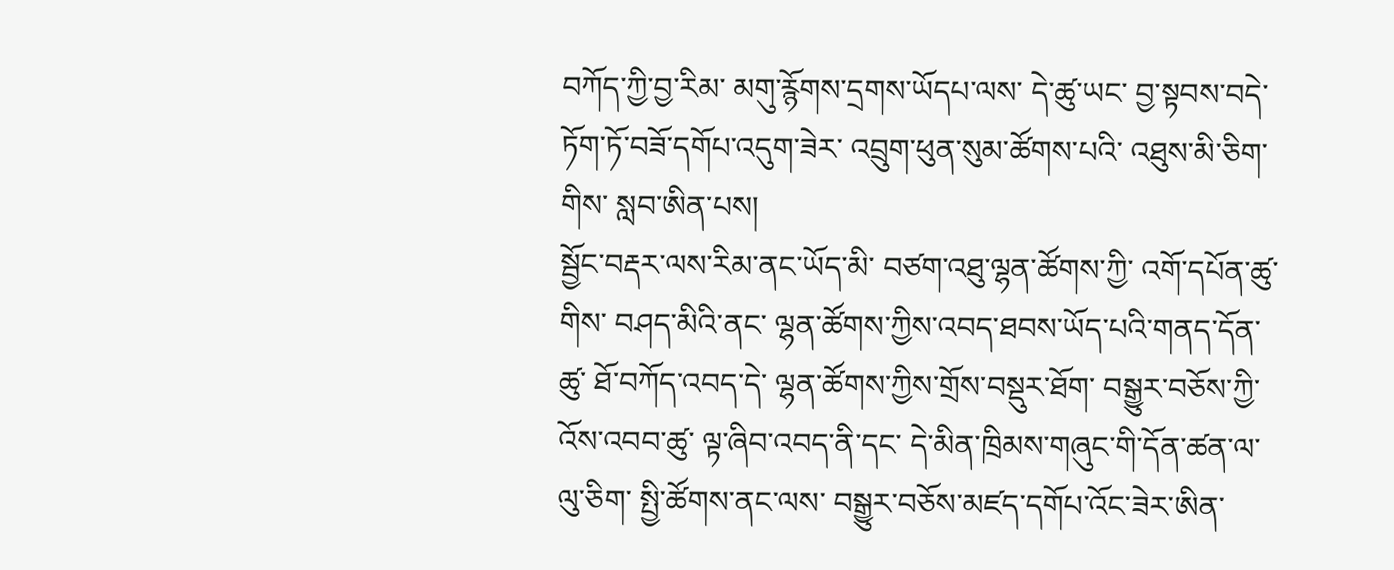བཀོད་ཀྱི་བྱ་རིམ་ མགུ་རྙོགས་དྲགས་ཡོདཔ་ལས་ དེ་ཚུ་ཡང་ བྱ་སྟབས་བདེ་ཏོག་ཏོ་བཟོ་དགོཔ་འདུག་ཟེར་ འབྲུག་ཕུན་སུམ་ཚོགས་པའི་ འཐུས་མི་ཅིག་གིས་ སླབ་ཨིན་པས།
སྦྱོང་བརྡར་ལས་རིམ་ནང་ཡོད་མི་ བཙག་འཐུ་ལྷན་ཚོགས་ཀྱི་ འགོ་དཔོན་ཚུ་གིས་ བཤད་མིའི་ནང་ ལྷན་ཚོགས་ཀྱིས་འབད་ཐབས་ཡོད་པའི་གནད་དོན་ཚུ་ ཐོ་བཀོད་འབད་དེ་ ལྷན་ཚོགས་ཀྱིས་གྲོས་བསྡུར་ཐོག་ བསྒྱུར་བཅོས་ཀྱི་འོས་འབབ་ཚུ་ ལྟ་ཞིབ་འབད་ནི་དང་ དེ་མིན་ཁྲིམས་གཞུང་གི་དོན་ཚན་ལ་ལུ་ཅིག་ སྤྱི་ཚོགས་ནང་ལས་ བསྒྱུར་བཅོས་མཛད་དགོཔ་འོང་ཟེར་ཨིན་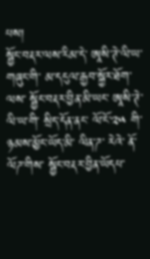པས།
སྦྱོང་བརྡར་ལས་རིམ་དེ་ ཨཱསི་ཊེ་ལི་ཡ་གཞུང་གི་ མ་དངུལ་རྒྱབ་སྐྱོར་ཐོག་ལས་ སྦྱོང་བརྡར་བྱིན་མི་ཡང་ ཨཱསི་ཊེ་ལི་ཡ་གི་ སྲིད་དོན་ནང་ ལོ་ངོ་༢༥ གི་ ཉམས་མྱོང་ཡོད་མི་ ལིན་ཌ་ རེའེ་ ནོ་ལོཌ་གིས་ སྦྱོང་བརྡར་བྱིན་ཡོདཔ་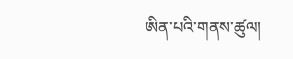ཨིན་པའི་གནས་ཚུལ།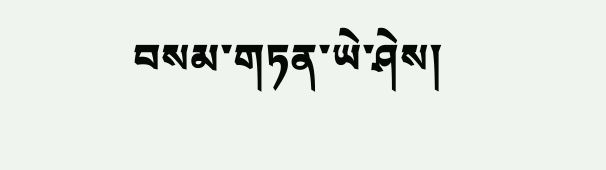བསམ་གཏན་ཡེ་ཤེས།